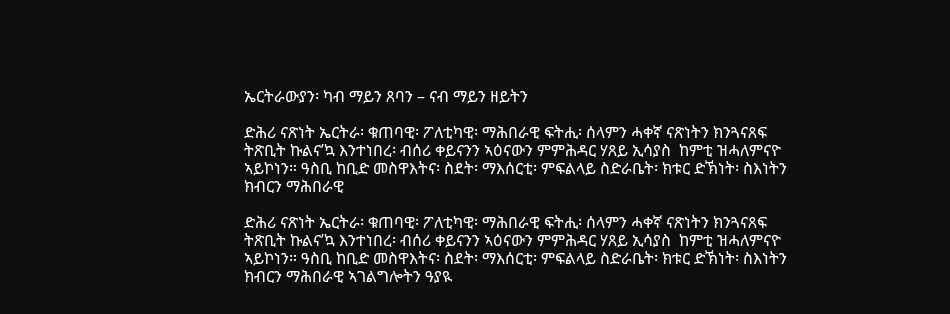ኤርትራውያን፡ ካብ ማይን ጸባን – ናብ ማይን ዘይትን

ድሕሪ ናጽነት ኤርትራ፡ ቁጠባዊ፡ ፖለቲካዊ፡ ማሕበራዊ ፍትሒ፡ ሰላምን ሓቀኛ ናጽነትን ክንጓናጸፍ ትጽቢት ኩልና’ኳ እንተነበረ፡ ብሰሪ ቀይናንን ኣዕናውን ምምሕዳር ሃጸይ ኢሳያስ  ከምቲ ዝሓለምናዮ ኣይኮነን። ዓስቢ ከቢድ መስዋእትና፡ ስደት፡ ማእሰርቲ፡ ምፍልላይ ስድራቤት፡ ክቱር ድኽነት፡ ስእነትን ክብርን ማሕበራዊ

ድሕሪ ናጽነት ኤርትራ፡ ቁጠባዊ፡ ፖለቲካዊ፡ ማሕበራዊ ፍትሒ፡ ሰላምን ሓቀኛ ናጽነትን ክንጓናጸፍ ትጽቢት ኩልና’ኳ እንተነበረ፡ ብሰሪ ቀይናንን ኣዕናውን ምምሕዳር ሃጸይ ኢሳያስ  ከምቲ ዝሓለምናዮ ኣይኮነን። ዓስቢ ከቢድ መስዋእትና፡ ስደት፡ ማእሰርቲ፡ ምፍልላይ ስድራቤት፡ ክቱር ድኽነት፡ ስእነትን ክብርን ማሕበራዊ ኣገልግሎትን ዓያዪ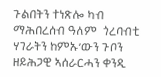ጉልበትን ተነጽሎ ካብ ማሕበረሰብ ዓለም  ጎረባብቲ ሃገራትን ከምኡ’ውን ጉቦን ዘይሕጋዊ ኣሰራርሓን ቀንዲ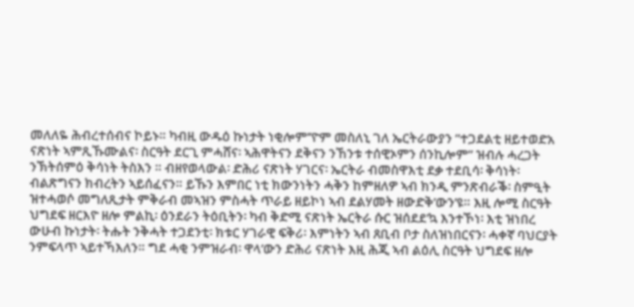መለለዬ ሕብረተሰብና ኮይኑ። ካብዚ ውዱዕ ኩነታት ነቂሎም’’ዮም መስለኒ ገለ ኤርትራውያን ”ተጋደልቲ ዘይተወድአ ናጽነት ኣምጺኹሙልና፡ ስርዓት ደርጊ ምሓሸና፡ ኣሕዋትናን ደቅናን ንኸንቱ ተሰዊኦምን ሰንኪሎም” ዝብሉ ሓረጋት ንኽትሰምዕ ቅሳነት ትስእን ። ብዘየወላውል፡ ድሕሪ ናጽነት ሃገርና፡ ኤርትራ ብመስዋእቲ ደቃ ተደቢሳ፡ ቅሳነት፡ ብልጽግናን ክብረትን ኣይሰፈናን። ይኹን እምበር ነቲ ክውንነትን ሓቅን ከምዘለዎ ኣብ ክንዲ ምንጽብራቕ፡ ስምዒት ዝተሓወሶ መግለጺታት ምቅራብ መኣዝን ምስሓት ጥራይ ዘይኮነ ኣብ ደልሃመት ዘውድቅ’ውን’ዩ። እዚ ሎሚ ስርዓት ህግደፍ ዘርእዮ ዘሎ ምልኪ፡ ዕንደራን ትዕቢትን፡ ካብ ቅድሚ ናጽነት ኤርትራ ሱር ዝሰደደ’ኳ እንተኾነ፡ እቲ ዝነበረ ውሁብ ኩነታት፡ ትሑት ንቅሓት ተጋደንቲ፡ ክቱር ሃገራዊ ፍቅሪ፡ እምነትን ኣብ ጸቢብ ቦታ ስለዝነበርናን፡ ሓቀኛ ባህርያት ንምፍላጥ ኣይተኻእለን። ግደ ሓቂ ንምዝራብ፡ ዋላ’ውን ድሕሪ ናጽነት እዚ ሕጂ ኣብ ልዕሊ ስርዓት ህግደፍ ዘሎ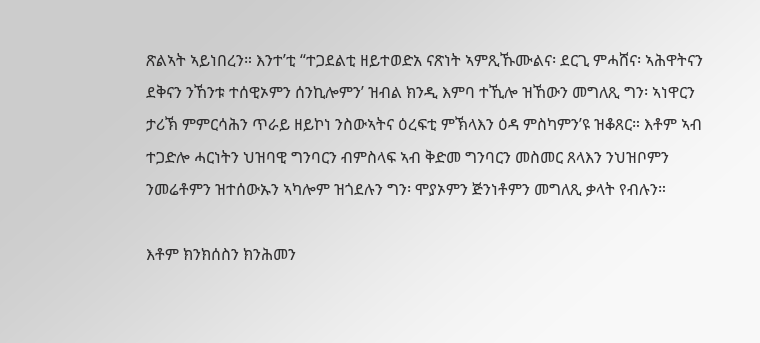ጽልኣት ኣይነበረን። እንተ’ቲ “ተጋደልቲ ዘይተወድአ ናጽነት ኣምጺኹሙልና፡ ደርጊ ምሓሸና፡ ኣሕዋትናን ደቅናን ንኸንቱ ተሰዊኦምን ሰንኪሎምን’ ዝብል ክንዲ እምባ ተኺሎ ዝኸውን መግለጺ ግን፡ ኣነዋርን ታሪኽ ምምርሳሕን ጥራይ ዘይኮነ ንስውኣትና ዕረፍቲ ምኽላእን ዕዳ ምስካምን’ዩ ዝቆጸር። እቶም ኣብ ተጋድሎ ሓርነትን ህዝባዊ ግንባርን ብምስላፍ ኣብ ቅድመ ግንባርን መስመር ጸላእን ንህዝቦምን ንመሬቶምን ዝተሰውኡን ኣካሎም ዝጎደሉን ግን፡ ሞያኦምን ጅንነቶምን መግለጺ ቃላት የብሉን።

እቶም ክንክሰስን ክንሕመን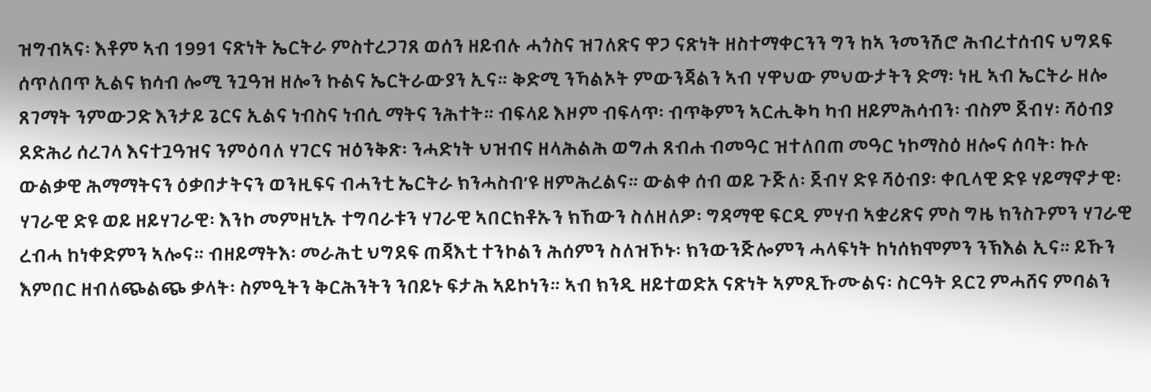ዝግብኣና፡ እቶም ኣብ 1991 ናጽነት ኤርትራ ምስተረጋገጸ ወሰን ዘይብሉ ሓጎስና ዝገለጽና ዋጋ ናጽነት ዘስተማቀርንን ግን ከኣ ንመንሽሮ ሕብረተሰብና ህግደፍ ሰጥለበጥ ኢልና ክሳብ ሎሚ ንጓዓዝ ዘሎን ኩልና ኤርትራውያን ኢና። ቅድሚ ንኻልኦት ምውንጃልን ኣብ ሃዋህው ምህውታትን ድማ፡ ነዚ ኣብ ኤርትራ ዘሎ ጸገማት ንምውጋድ እንታይ ጌርና ኢልና ነብስና ነብሲ ማትና ንሕተት። ብፍላይ እዞም ብፍላጥ፡ ብጥቅምን ኣርሒቅካ ካብ ዘይምሕሳብን፡ ብስም ጀብሃ፡ ሻዕብያ ደድሕሪ ሰረገላ እናተጓዓዝና ንምዕባለ ሃገርና ዝዕንቅጽ፡ ንሓድነት ህዝብና ዘላሕልሕ ወግሐ ጸብሐ ብመዓር ዝተለበጠ መዓር ነኮማስዕ ዘሎና ሰባት፡ ኩሉ ውልቃዊ ሕማማትናን ዕቃበታትናን ወንዚፍና ብሓንቲ ኤርትራ ክንሓስብ’ዩ ዘምሕረልና። ውልቀ ሰብ ወይ ጉጅለ፡ ጀብሃ ድዩ ሻዕብያ፡ ቀቢላዊ ድዩ ሃይማኖታዊ፡ ሃገራዊ ድዩ ወይ ዘይሃገራዊ፡ እንኮ መምዘኒኡ ተግባራቱን ሃገራዊ ኣበርክቶኡን ክኸውን ስለዘለዎ፡ ግዳማዊ ፍርዲ ምሃብ ኣቋሪጽና ምስ ግዜ ክንስጉምን ሃገራዊ ረብሓ ከነቀድምን ኣሎና። ብዘይማትእ፡ መራሕቲ ህግደፍ ጠጃእቲ ተንኮልን ሕሰምን ስለዝኾኑ፡ ክንውንጅሎምን ሓላፍነት ከነሰክሞምን ንኽእል ኢና። ይኹን እምበር ዘብለጭልጭ ቃላት፡ ስምዒትን ቅርሕንትን ንበይኑ ፍታሕ ኣይኮነን። ኣብ ክንዲ ዘይተወድአ ናጽነት ኣምጺኹሙልና፡ ስርዓት ደርጊ ምሓሸና ምባልን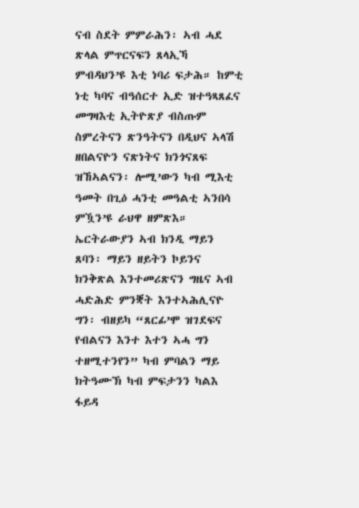ናብ ስደት ምምራሕን፡ ኣብ ሓደ ጽላል ምጥርናፍን ጸላኢኻ ምብዳህን’ዩ እቲ ነባሪ ፍታሕ። ከምቲ ነቲ ካባና ብዓሰርተ ኢድ ዝተዓጻጸፈና መግዛእቲ ኢትዮጽያ ብስጡም ስምረትናን ጽንዓትናን በዲህና ኣላሽ ዘበልናዮን ናጽነትና ክንጎናጸፍ ዝኸኣልናን፡ ሎሚ’ውን ካብ ሚእቲ ዓመት በጊዕ ሓንቲ መዓልቲ ኣንበሳ ምዃን’ዩ ራህዋ ዘምጽእ። ኤርትራውያን ኣብ ክንዲ ማይን ጸባን፡ ማይን ዘይትን ኮይንና ክንቅጽል እንተመሪጽናን ግዜና ኣብ ሓድሕድ ምንቛት እንተኣሕሊናዮ ግን፡ ብዘይካ “ጸርፊ’ሞ ዝገደፍና የብልናን እንተ እተን ኣሓ ግን ተዘሚተንየን” ካብ ምባልን ማይ ክትዓሙኽ ካብ ምፍታንን ካልእ ፋይዳ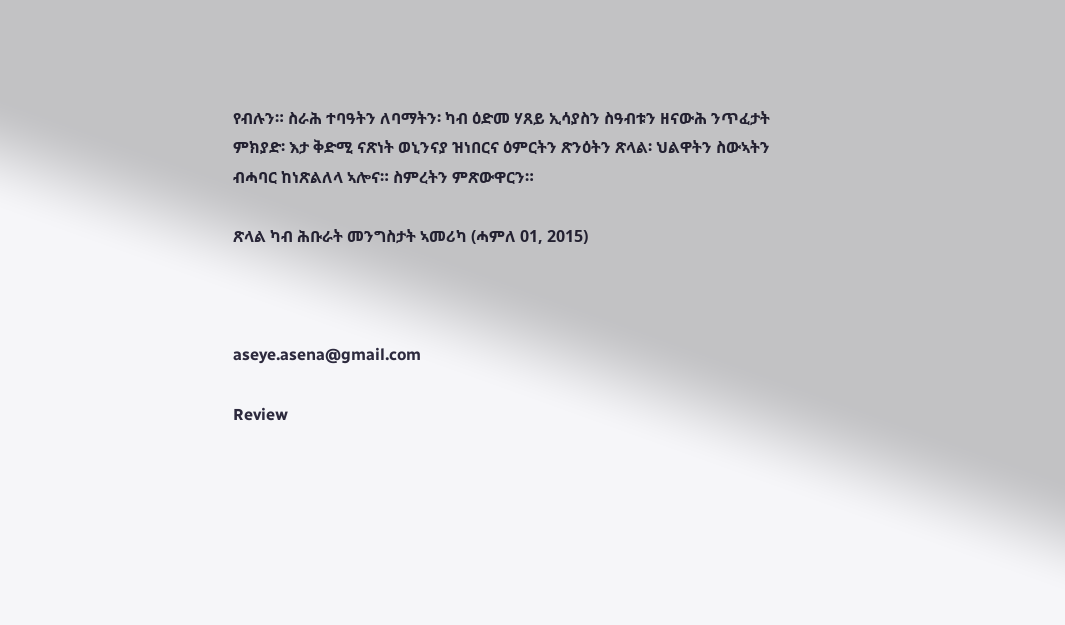የብሉን። ስራሕ ተባዓትን ለባማትን፡ ካብ ዕድመ ሃጸይ ኢሳያስን ስዓብቱን ዘናውሕ ንጥፈታት ምክያድ፡ እታ ቅድሚ ናጽነት ወኒንናያ ዝነበርና ዕምርትን ጽንዕትን ጽላል፡ ህልዋትን ስውኣትን ብሓባር ከነጽልለላ ኣሎና። ስምረትን ምጽውዋርን።

ጽላል ካብ ሕቡራት መንግስታት ኣመሪካ (ሓምለ 01, 2015)



aseye.asena@gmail.com

Review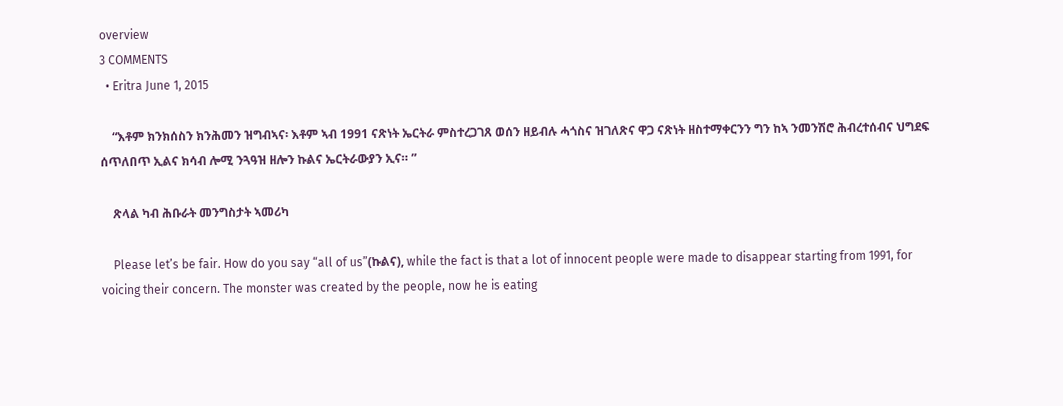overview
3 COMMENTS
  • Eritra June 1, 2015

    “እቶም ክንክሰስን ክንሕመን ዝግብኣና፡ እቶም ኣብ 1991 ናጽነት ኤርትራ ምስተረጋገጸ ወሰን ዘይብሉ ሓጎስና ዝገለጽና ዋጋ ናጽነት ዘስተማቀርንን ግን ከኣ ንመንሽሮ ሕብረተሰብና ህግደፍ ሰጥለበጥ ኢልና ክሳብ ሎሚ ንጓዓዝ ዘሎን ኩልና ኤርትራውያን ኢና። ”

    ጽላል ካብ ሕቡራት መንግስታት ኣመሪካ

    Please let’s be fair. How do you say “all of us”(ኩልና), while the fact is that a lot of innocent people were made to disappear starting from 1991, for voicing their concern. The monster was created by the people, now he is eating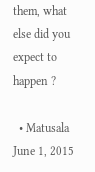them, what else did you expect to happen ?

  • Matusala June 1, 2015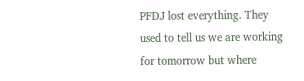PFDJ lost everything. They used to tell us we are working for tomorrow but where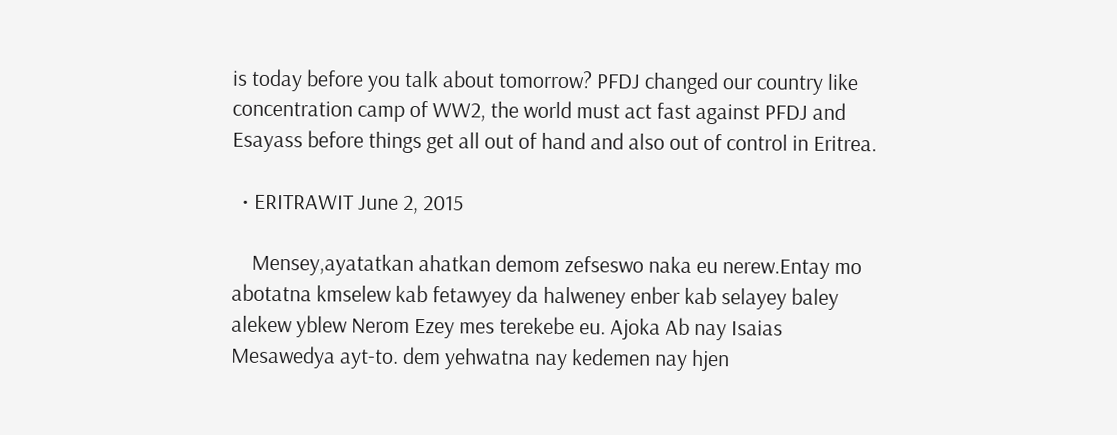is today before you talk about tomorrow? PFDJ changed our country like concentration camp of WW2, the world must act fast against PFDJ and Esayass before things get all out of hand and also out of control in Eritrea.

  • ERITRAWIT June 2, 2015

    Mensey,ayatatkan ahatkan demom zefseswo naka eu nerew.Entay mo abotatna kmselew kab fetawyey da halweney enber kab selayey baley alekew yblew Nerom Ezey mes terekebe eu. Ajoka Ab nay Isaias Mesawedya ayt-to. dem yehwatna nay kedemen nay hjen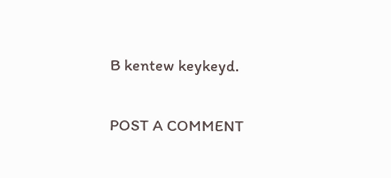B kentew keykeyd.

POST A COMMENT